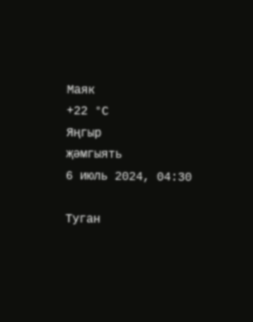Маяк
+22 °С
Яңгыр
җәмгыять
6 июль 2024, 04:30

Туган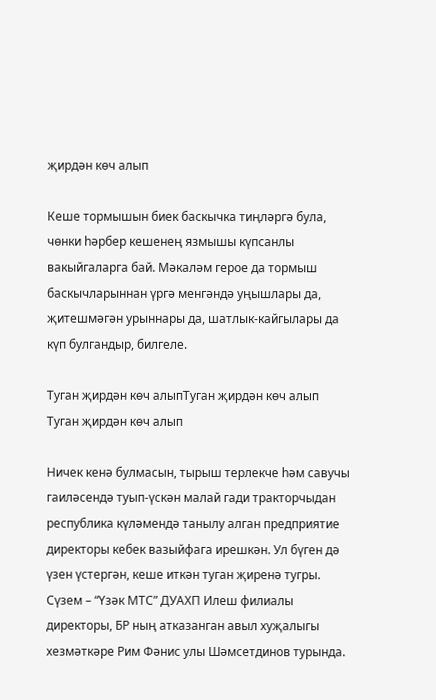җирдән көч алып

Кеше тормышын биек баскычка тиңләргә була, чөнки һәрбер кешенең язмышы күпсанлы вакыйгаларга бай. Мәкаләм герое да тормыш баскычларыннан үргә менгәндә уңышлары да, җитешмәгән урыннары да, шатлык-кайгылары да күп булгандыр, билгеле.

Туган җирдән көч алыпТуган җирдән көч алып
Туган җирдән көч алып

Ничек кенә булмасын, тырыш терлекче һәм савучы гаиләсендә туып-үскән малай гади тракторчыдан республика күләмендә танылу алган предприятие директоры кебек вазыйфага ирешкән. Ул бүген дә үзен үстергән, кеше иткән туган җиренә тугры. Сүзем – “Үзәк МТС” ДУАХП Илеш филиалы директоры, БР ның атказанган авыл хуҗалыгы хезмәткәре Рим Фәнис улы Шәмсетдинов турында.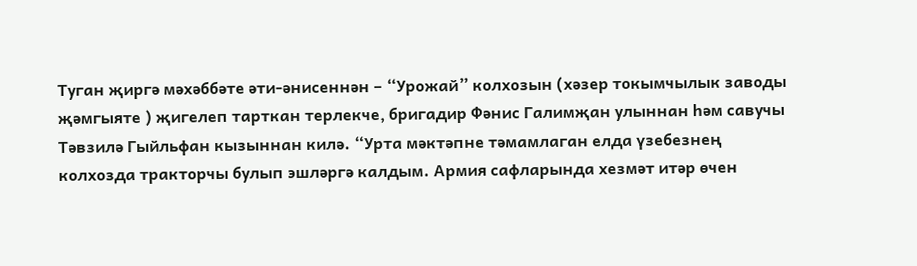Туган җиргә мәхәббәте әти-әнисеннән – “Урожай” колхозын (хәзер токымчылык заводы җәмгыяте ) җигелеп тарткан терлекче, бригадир Фәнис Галимҗан улыннан һәм савучы Тәвзилә Гыйльфан кызыннан килә. “Урта мәктәпне тәмамлаган елда үзебезнең колхозда тракторчы булып эшләргә калдым. Армия сафларында хезмәт итәр өчен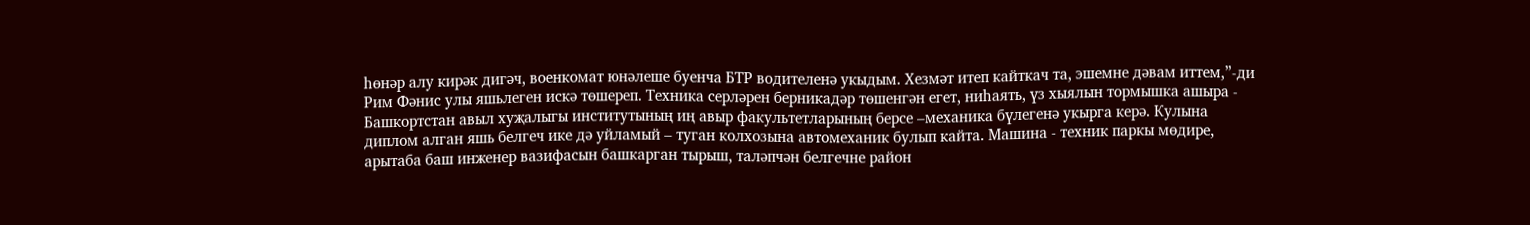һөнәр алу кирәк дигәч, военкомат юнәлеше буенча БТР водителенә укыдым. Хезмәт итеп кайткач та, эшемне дәвам иттем,”-ди Рим Фәнис улы яшьлеген искә төшереп. Техника серләрен берникадәр төшенгән егет, ниһаять, үз хыялын тормышка ашыра - Башкортстан авыл хуҗалыгы институтының иң авыр факультетларының берсе –механика бүлегенә укырга керә. Кулына диплом алган яшь белгеч ике дә уйламый – туган колхозына автомеханик булып кайта. Машина - техник паркы мөдире, арытаба баш инженер вазифасын башкарган тырыш, таләпчән белгечне район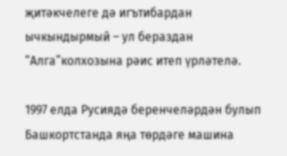җитәкчелеге дә игътибардан ычкындырмый – ул бераздан “Алга”колхозына рәис итеп үрләтелә.

1997 елда Русиядә беренчеләрдән булып Башкортстанда яңа төрдәге машина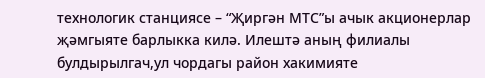технологик станциясе – “Җиргән МТС”ы ачык акционерлар җәмгыяте барлыкка килә. Илештә аның филиалы булдырылгач,ул чордагы район хакимияте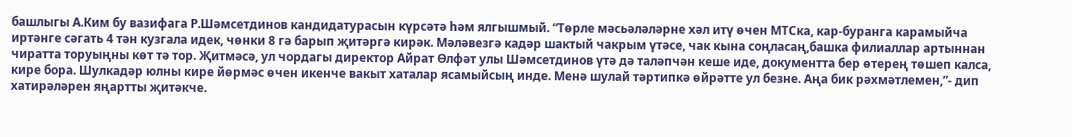башлыгы А.Ким бу вазифага Р.Шәмсетдинов кандидатурасын күрсәтә һәм ялгышмый. “Төрле мәсьәләләрне хәл итү өчен МТСка, кар-буранга карамыйча иртәнге сәгать 4 тән кузгала идек, чөнки 8 гә барып җитәргә кирәк. Мәләвезгә кадәр шактый чакрым үтәсе, чак кына соңласаң,башка филиаллар артыннан чиратта торуыңны көт тә тор. Җитмәсә, ул чордагы директор Айрат Өлфәт улы Шәмсетдинов үтә дә таләпчән кеше иде, документта бер өтерең төшеп калса, кире бора. Шулкадәр юлны кире йөрмәс өчен икенче вакыт хаталар ясамыйсың инде. Менә шулай тәртипкә өйрәтте ул безне. Аңа бик рәхмәтлемен,”- дип хатирәләрен яңартты җитәкче.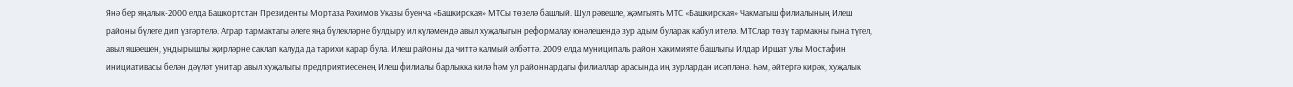Янә бер яңалык-2000 елда Башкортстан Президенты Мортаза Рәхимов Указы буенча «Башкирская» МТСы төзелә башлый. Шул рәвешле, җәмгыять МТС «Башкирская» Чакмагыш филиалының Илеш районы бүлеге дип үзгәртелә. Аграр тармактагы әлеге яңа бүлекләрне булдыру ил күләмендә авыл хуҗалыгын реформалау юнәлешендә зур адым буларак кабул ителә. МТСлар төзү тармакны гына түгел, авыл яшәешен, уңдырышлы җирләрне саклап калуда да тарихи карар була. Илеш районы да читтә калмый әлбәттә. 2009 елда муниципаль район хакимияте башлыгы Илдар Иршат улы Мостафин инициативасы белән дәүләт унитар авыл хуҗалыгы предприятиесенең Илеш филиалы барлыкка килә һәм ул районнардагы филиаллар арасында иң зурлардан исәпләнә. Һәм, әйтергә кирәк, хуҗалык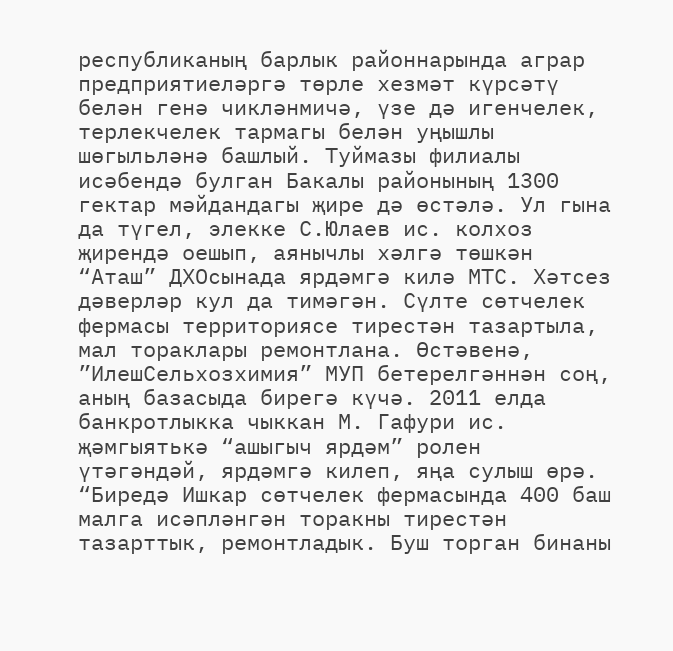республиканың барлык районнарында аграр предприятиеләргә төрле хезмәт күрсәтү белән генә чикләнмичә, үзе дә игенчелек, терлекчелек тармагы белән уңышлы шөгыльләнә башлый. Туймазы филиалы исәбендә булган Бакалы районының 1300 гектар мәйдандагы җире дә өстәлә. Ул гына да түгел, элекке С.Юлаев ис. колхоз җирендә оешып, аянычлы хәлгә төшкән “Аташ” ДХОсынада ярдәмгә килә МТС. Хәтсез дәверләр кул да тимәгән. Сүлте сөтчелек фермасы территориясе тирестән тазартыла, мал тораклары ремонтлана. Өстәвенә, ”ИлешСельхозхимия” МУП бетерелгәннән соң, аның базасыда бирегә күчә. 2011 елда банкротлыкка чыккан М. Гафури ис. җәмгыятькә “ашыгыч ярдәм” ролен үтәгәндәй, ярдәмгә килеп, яңа сулыш өрә. “Биредә Ишкар сөтчелек фермасында 400 баш малга исәпләнгән торакны тирестән тазарттык, ремонтладык. Буш торган бинаны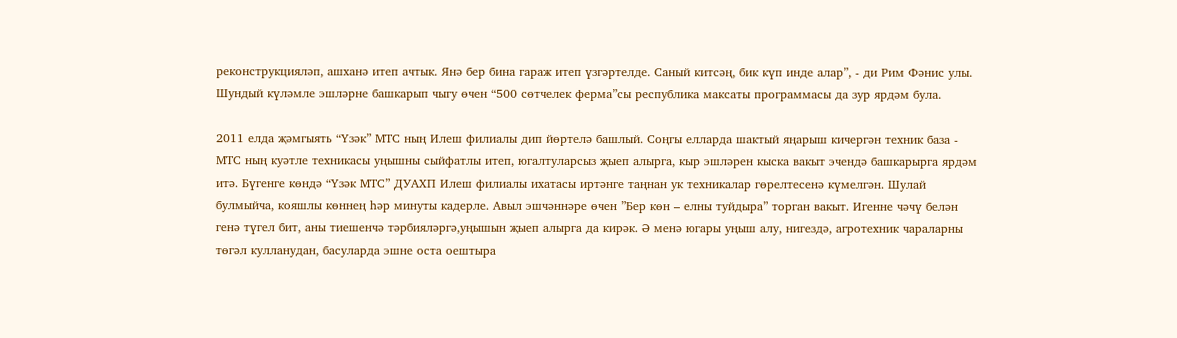реконструкцияләп, ашханә итеп ачтык. Янә бер бина гараж итеп үзгәртелде. Саный китсәң, бик күп инде алар”, - ди Рим Фәнис улы. Шундый күләмле эшләрне башкарып чыгу өчен “500 сөтчелек ферма”сы республика максаты программасы да зур ярдәм була.

2011 елда җәмгыять “Үзәк” МТС ның Илеш филиалы дип йөртелә башлый. Соңгы елларда шактый яңарыш кичергән техник база - МТС ның куәтле техникасы уңышны сыйфатлы итеп, югалтуларсыз җыеп алырга, кыр эшләрен кыска вакыт эчендә башкарырга ярдәм итә. Бүгенге көндә “Үзәк МТС” ДУАХП Илеш филиалы ихатасы иртәнге таңнан ук техникалар гөрелтесенә күмелгән. Шулай булмыйча, кояшлы көннең һәр минуты кадерле. Авыл эшчәннәре өчен ”Бер көн – елны туйдыра” торган вакыт. Игенне чәчү белән генә түгел бит, аны тиешенчә тәрбияләргә,уңышын җыеп алырга да кирәк. Ә менә югары уңыш алу, нигездә, агротехник чараларны төгәл кулланудан, басуларда эшне оста оештыра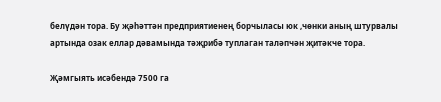белүдән тора. Бу җәһәттән предприятиенең борчыласы юк ,чөнки аның штурвалы артында озак еллар дәвамында тәҗрибә туплаган таләпчән җитәкче тора.

Җәмгыять исәбендә 7500 га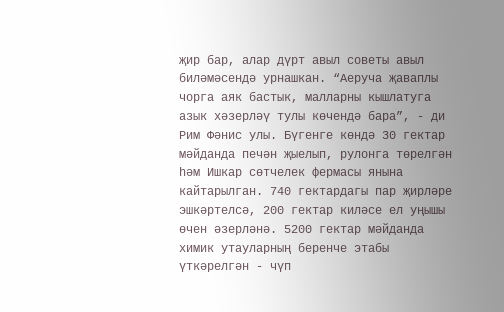җир бар, алар дүрт авыл советы авыл биләмәсендә урнашкан. “Аеруча җаваплы чорга аяк бастык, малларны кышлатуга азык хәзерләү тулы көчендә бара”, - ди Рим Фәнис улы. Бүгенге көндә 30 гектар мәйданда печән җыелып, рулонга төрелгән һәм Ишкар сөтчелек фермасы янына кайтарылган. 740 гектардагы пар җирләре эшкәртелсә, 200 гектар киләсе ел уңышы өчен әзерләнә. 5200 гектар мәйданда химик утауларның беренче этабы үткәрелгән - чүп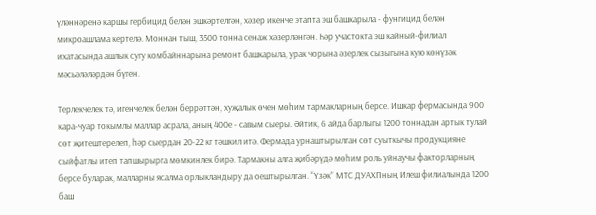үләннәренә каршы гербицид белән эшкәртелгән, хәзер икенче этапта эш башкарыла - фунгицид белән микроашлама кертелә. Моннан тыш, 3500 тонна сенаж хәзерләнгән. Һәр участокта эш кайный-филиал ихатасында ашлык сугу комбайннарына ремонт башкарыла, урак чорына әзерлек сызыгына кую көнүзәк мәсьәләләрдән бүген.

Терлекчелек тә, игенчелек белән беррәттән, хуҗалык өчен мөһим тармакларның берсе. Ишкар фермасында 900 кара-чуар токымлы маллар асрала, аның 400е - савым сыеры. Әйтик, 6 айда барлыгы 1200 тоннадан артык тулай сөт җитештерелеп, һәр сыердан 20-22 кг тәшкил итә. Фермада урнаштырылган сөт суыткычы продукцияне сыйфатлы итеп тапшырырга мөмкинлек бирә. Тармакны алга җибәрүдә мөһим роль уйнаучы факторларның берсе буларак, малларны ясалма орлыкландыру да оештырылган. “Үзәк” МТС ДУАХПның Илеш филиалында 1200 баш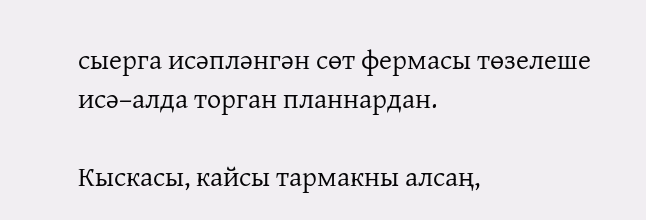сыерга исәпләнгән сөт фермасы төзелеше исә–алда торган планнардан.

Кыскасы, кайсы тармакны алсаң,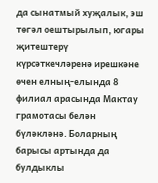да сынатмый хуҗалык, эш төгәл оештырылып, югары җитештерү күрсәткечләренә ирешкәне өчен елның-елында 8 филиал арасында Мактау грамотасы белән бүләкләнә. Боларның барысы артында да булдыклы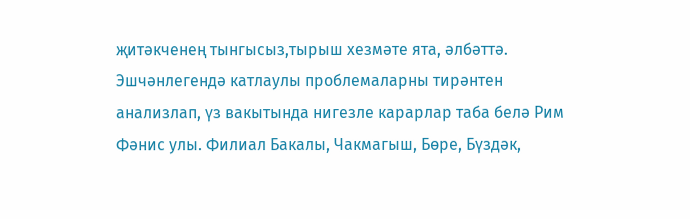җитәкченең тынгысыз,тырыш хезмәте ята, әлбәттә. Эшчәнлегендә катлаулы проблемаларны тирәнтен анализлап, үз вакытында нигезле карарлар таба белә Рим Фәнис улы. Филиал Бакалы, Чакмагыш, Бөре, Бүздәк,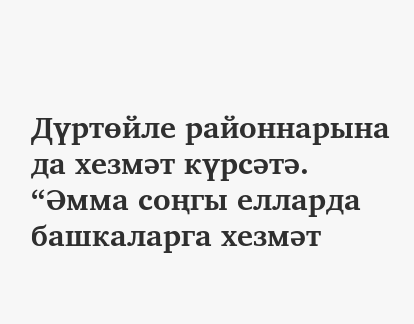Дүртөйле районнарына да хезмәт күрсәтә. “Әмма соңгы елларда башкаларга хезмәт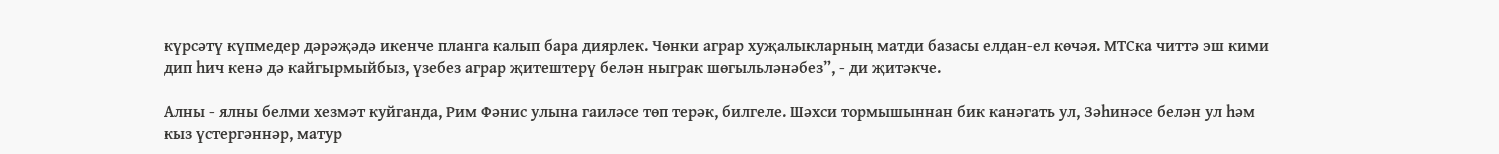күрсәтү күпмедер дәрәҗәдә икенче планга калып бара диярлек. Чөнки аграр хуҗалыкларның матди базасы елдан-ел көчәя. МТСка читтә эш кими дип һич кенә дә кайгырмыйбыз, үзебез аграр җитештерү белән ныграк шөгыльләнәбез”, - ди җитәкче.

Алны - ялны белми хезмәт куйганда, Рим Фәнис улына гаиләсе төп терәк, билгеле. Шәхси тормышыннан бик канәгать ул, Зәһинәсе белән ул һәм кыз үстергәннәр, матур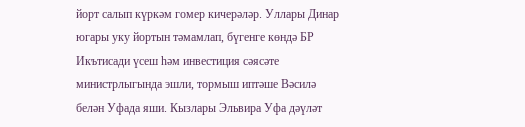йорт салып күркәм гомер кичерәләр. Уллары Динар югары уку йортын тәмамлап, бүгенге көндә БР Икътисади үсеш һәм инвестиция сәясәте министрлыгында эшли, тормыш иптәше Вәсилә белән Уфада яши. Кызлары Эльвира Уфа дәүләт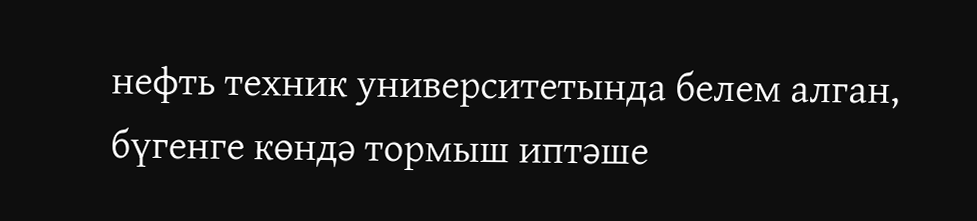нефть техник университетында белем алган, бүгенге көндә тормыш иптәше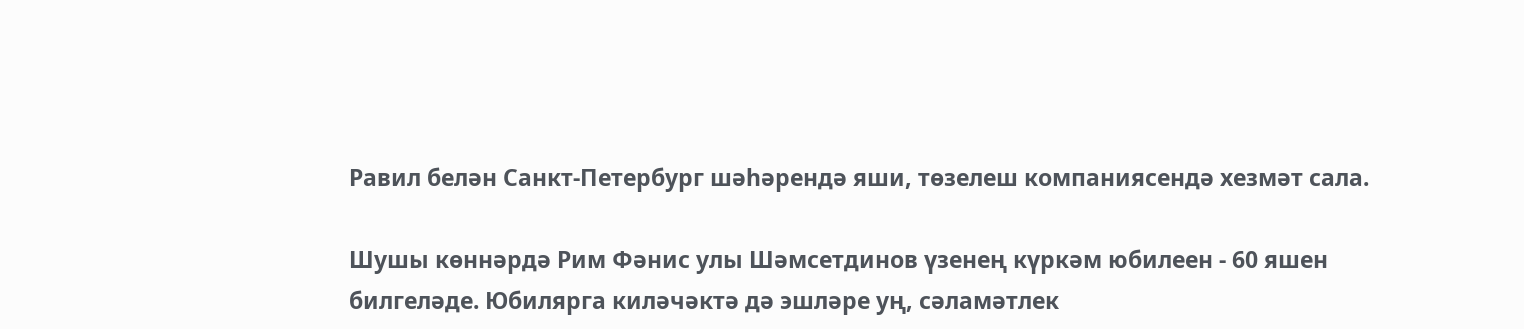Равил белән Санкт-Петербург шәһәрендә яши, төзелеш компаниясендә хезмәт сала.

Шушы көннәрдә Рим Фәнис улы Шәмсетдинов үзенең күркәм юбилеен - 60 яшен билгеләде. Юбилярга киләчәктә дә эшләре уң, сәламәтлек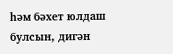һәм бәхет юлдаш булсын, дигән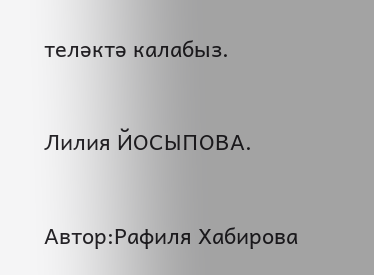теләктә калабыз.

Лилия ЙОСЫПОВА.

Автор:Рафиля Хабирова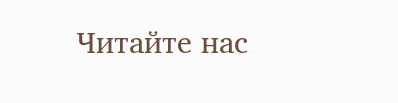Читайте нас